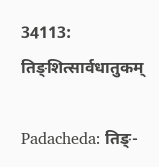34113: तिङ्शित्सार्वधातुकम्

Padacheda: तिङ्-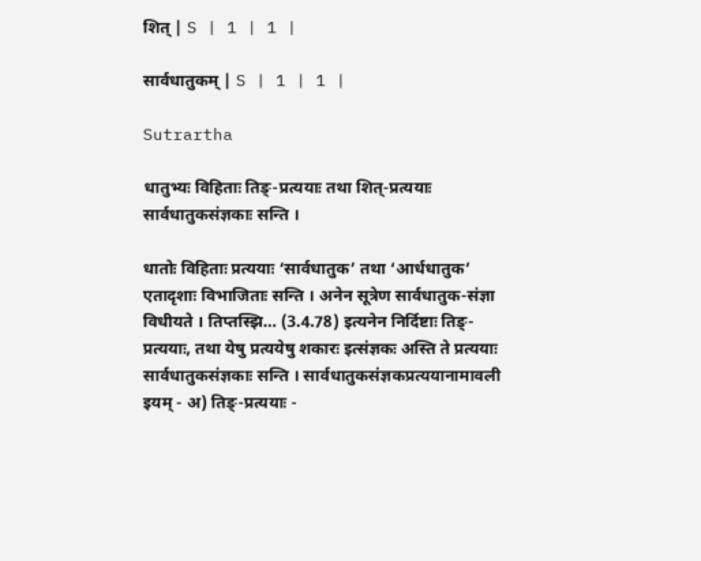शित् | S | 1 | 1 |

सार्वधातुकम् | S | 1 | 1 |

Sutrartha

धातुभ्यः विहिताः तिङ्-प्रत्ययाः तथा शित्-प्रत्ययाः सार्वधातुकसंज्ञकाः सन्ति ।

धातोः विहिताः प्रत्ययाः ‘सार्वधातुक’ तथा ‘आर्धधातुक’ एतादृशाः विभाजिताः सन्ति । अनेन सूत्रेण सार्वधातुक-संज्ञा विधीयते । तिप्तस्झि… (3.4.78) इत्यनेन निर्दिष्टाः तिङ्-प्रत्ययाः, तथा येषु प्रत्ययेषु शकारः इत्संज्ञकः अस्ति ते प्रत्ययाः सार्वधातुकसंज्ञकाः सन्ति । सार्वधातुकसंज्ञकप्रत्ययानामावली इयम् - अ) तिङ्-प्रत्ययाः -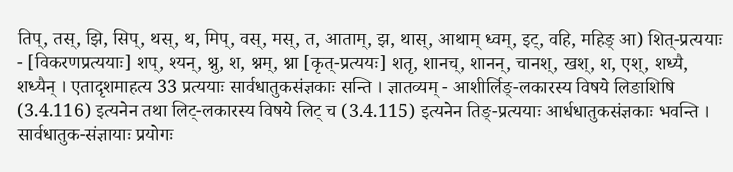तिप्, तस्, झि, सिप्, थस्, थ, मिप्, वस्, मस्, त, आताम्, झ, थास्, आथाम् ध्वम्, इट्, वहि, महिङ् आ) शित्-प्रत्ययाः - [विकरणप्रत्ययाः] शप्, श्यन्, श्नु, श, श्नम्, श्ना [कृत्-प्रत्ययः] शतृ, शानच्, शानन्, चानश्, खश्, श, एश्, शध्यै, शध्यैन् । एतादृशमाहत्य 33 प्रत्ययाः सार्वधातुकसंज्ञकाः सन्ति । ज्ञातव्यम् - आशीर्लिङ्-लकारस्य विषये लिङाशिषि (3.4.116) इत्यनेन तथा लिट्-लकारस्य विषये लिट् च (3.4.115) इत्यनेन तिङ्-प्रत्ययाः आर्धधातुकसंज्ञकाः भवन्ति । सार्वधातुक-संज्ञायाः प्रयोगः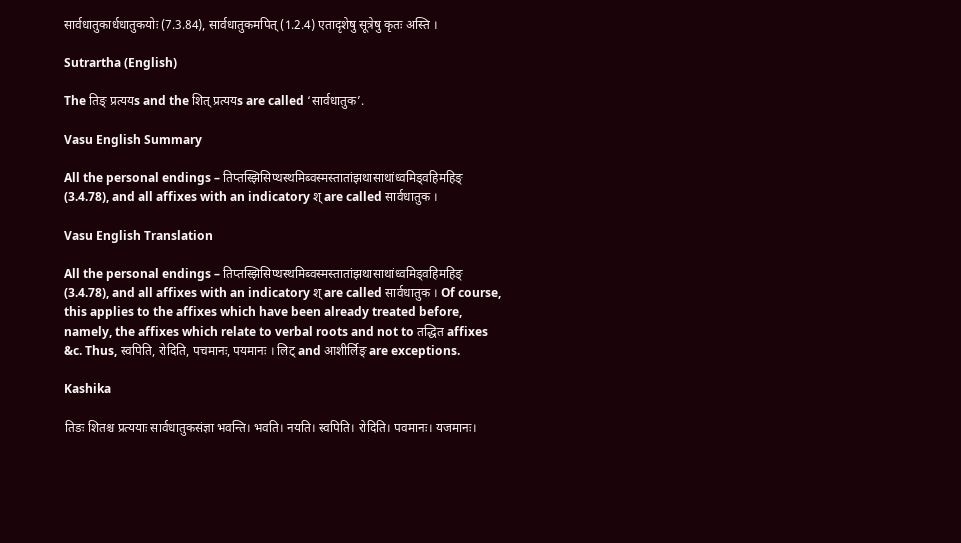सार्वधातुकार्धधातुकयोः (7.3.84), सार्वधातुकमपित् (1.2.4) एतादृशेषु सूत्रेषु कृतः अस्ति ।

Sutrartha (English)

The तिङ् प्रत्ययs and the शित् प्रत्ययs are called ‘सार्वधातुक’.

Vasu English Summary

All the personal endings – तिप्तस्झिसिप्थस्थमिब्वस्मस्तातांझथासाथांध्वमिड्वहिमहिङ् (3.4.78), and all affixes with an indicatory श् are called सार्वधातुक ।

Vasu English Translation

All the personal endings – तिप्तस्झिसिप्थस्थमिब्वस्मस्तातांझथासाथांध्वमिड्वहिमहिङ् (3.4.78), and all affixes with an indicatory श् are called सार्वधातुक । Of course, this applies to the affixes which have been already treated before, namely, the affixes which relate to verbal roots and not to तद्धित affixes &c. Thus, स्वपिति, रोदिति, पचमानः, पयमानः । लिट् and आशीर्लिङ् are exceptions.

Kashika

तिङः शितश्च प्रत्ययाः सार्वधातुकसंज्ञा भवन्ति। भवति। नयति। स्वपिति। रोदिति। पवमानः। यजमानः।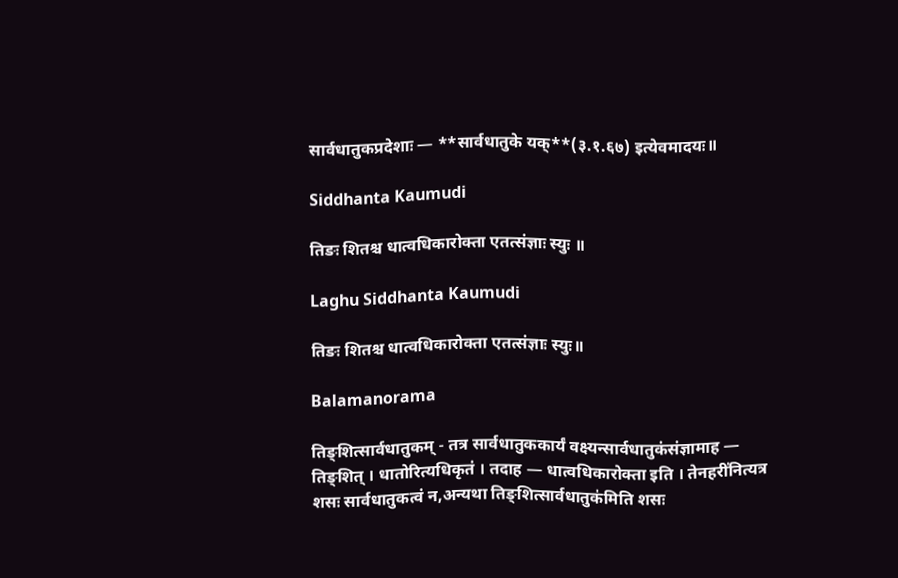सार्वधातुकप्रदेशाः — **सार्वधातुके यक्**(३.१.६७) इत्येवमादयः॥

Siddhanta Kaumudi

तिङः शितश्च धात्वधिकारोक्ता एतत्संज्ञाः स्युः ॥

Laghu Siddhanta Kaumudi

तिङः शितश्च धात्वधिकारोक्ता एतत्संज्ञाः स्युः॥

Balamanorama

तिङ्शित्सार्वधातुकम् - तत्र सार्वधातुककार्यं वक्ष्यन्सार्वधातुकंसंज्ञामाह — तिङ्शित् । धातोरित्यधिकृतं । तदाह — धात्वधिकारोक्ता इति । तेनहरी॑नित्यत्र शसः सार्वधातुकत्वं न,अन्यथा तिङ्शित्सार्वधातुक॑मिति शसः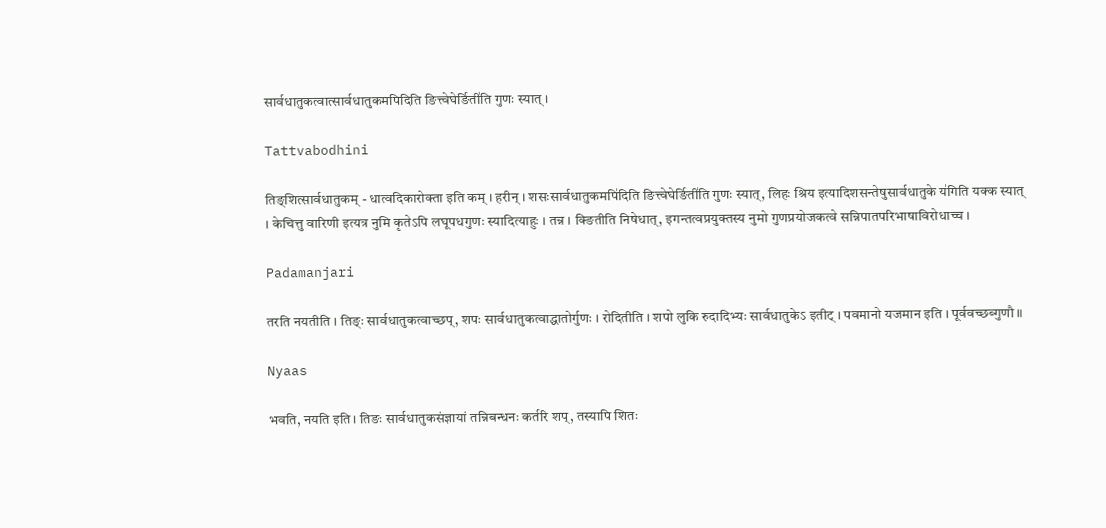सार्वधातुकत्वात्सार्वधातुकमपिदिति ङित्त्वेघेर्ङिती॑ति गुणः स्यात् ।

Tattvabodhini

तिङ्शित्सार्वधातुकम् - धात्वदिकारोक्ता इति कम् । हरीन् । शसःसार्वधातुकमपि॑दिति ङित्त्वेघेर्ङिती॑ति गुणः स्यात्, लिहः श्रिय इत्यादिशसन्तेषुसार्वधातुके य॑गिति यक्क स्यात् । केचित्तु वारिणी इत्यत्र नुमि कृतेऽपि लघूपधगुणः स्यादित्याहुः । तन्न । क्ङितीति निषेधात्, इगन्तत्वप्रयुक्तस्य नुमो गुणप्रयोजकत्वे सन्निपातपरिभाषाविरोधाच्च ।

Padamanjari

तरति नयतीति । तिङ्ः सार्वधातुकत्वाच्छप्, शपः सार्वधातुकत्वाद्धातोर्गुणः । रोदितीति । शपो लुकि रुदादिभ्यः सार्वधातुकेऽ इतीट् । पवमानो यजमान इति । पूर्ववच्छब्गुणौ ॥

Nyaas

भवति, नयति इति। तिङः सार्वधातुकसंज्ञायां तन्निबन्धनः कर्तरि शप्, तस्यापि शितः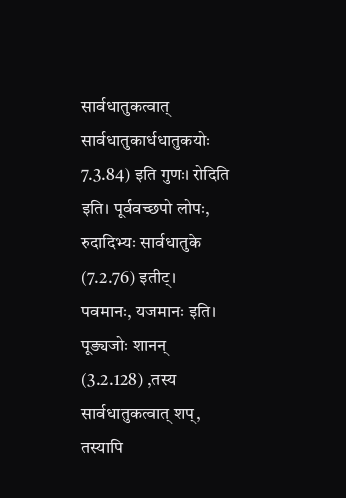सार्वधातुकत्वात् सार्वधातुकार्धधातुकयोः 7.3.84) इति गुणः। रोदिति इति। पूर्ववच्छपो लोपः, रुदादिभ्यः सार्वधातुके (7.2.76) इतीट्। पवमानः, यजमानः इति। पूङ्यजोः शानन् (3.2.128) ,तस्य सार्वधातुकत्वात् शप्, तस्यापि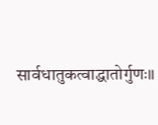सार्वधातुकत्वाद्धातोर्गुणः॥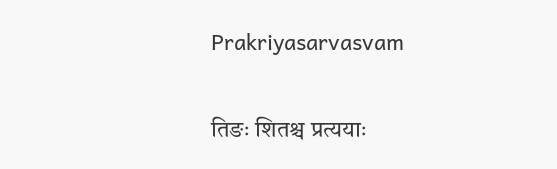Prakriyasarvasvam

तिङः शितश्च प्रत्ययाः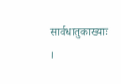सार्वधातुकाख्याः ।